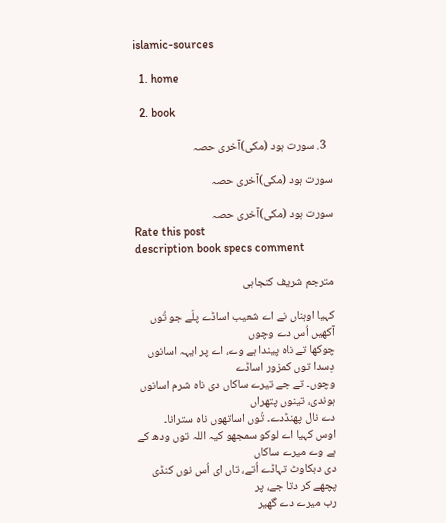islamic-sources

  1. home

  2. book

  3. سورت ہود (مکی)آخری حصہ

سورت ہود (مکی)آخری حصہ

سورت ہود (مکی)آخری حصہ
Rate this post
description book specs comment

مترجم شریف کنجاہی

کہیا اوہناں نے اے شعیب اساڈے پلّے جو تُوں آکھیں اُس دے وچوں
چوکھا تے ناہ پیندا ہے وے، اے پر ایہہ اسانوں دِسدا توں کمزور اساڈے
وچوں۔ تے جے تیرے ساکاں دی ناہ شرم اسانوں ہوندی، تینوں پتھراں
دے نال پھنڈدے۔ تُوں اساتھوں ناہ سترانا۔
اوس کہیا اے لوکو سمجھو کیہ اللہ توں ودھ کے ہے وے میرے ساکاں
دی دبکاوٹ تہاڈے اُتے، تاں ای اُس نوں کنڈی پچھے کر دتا جے، پر
رب میرے دے گھیر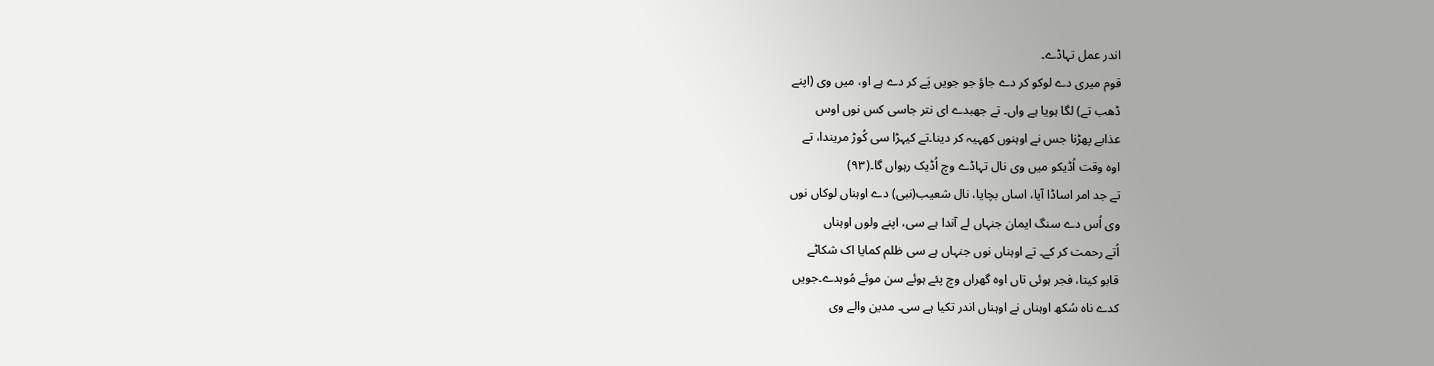اندر عمل تہاڈے۔
قوم میری دے لوکو کر دے جاؤ جو جویں پَے کر دے ہے او، میں وی (اپنے
ڈھب تے) لگا ہویا ہے واں۔ تے جھبدے ای نتر جاسی کس نوں اوس
عذابے پھڑنا جس نے اوہنوں کھہیہ کر دینا۔تے کیہڑا سی کُوڑ مریندا، تے
اوہ وقت اُڈیکو میں وی نال تہاڈے وچ اُڈیک رہواں گا۔(٩٣)
تے جد امر اساڈا آیا، اساں بچایا، نال شعیب(نبی) دے اوہناں لوکاں نوں
وی اُس دے سنگ ایمان جنہاں لے آندا ہے سی، اپنے ولوں اوہناں
اُتے رحمت کر کے۔ تے اوہناں نوں جنہاں ہے سی ظلم کمایا اک شکاٹے
قابو کیتا، فجر ہوئی تاں اوہ گھراں وچ پئے ہوئے سن موئے مُوہدے۔جویں
کدے ناہ سُکھ اوہناں نے اوہناں اندر تکیا ہے سی۔ مدین والے وی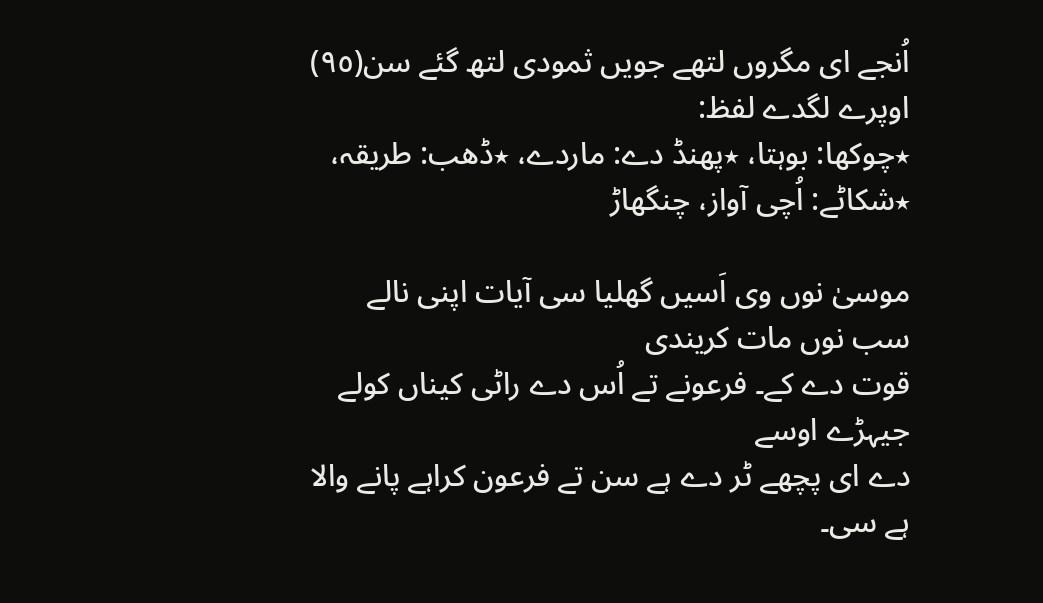اُنجے ای مگروں لتھے جویں ثمودی لتھ گئے سن(٩٥)
اوپرے لگدے لفظ:
٭چوکھا: بوہتا، ٭پھنڈ دے: ماردے، ٭ڈھب: طریقہ، ٭شکاٹے: اُچی آواز، چنگھاڑ

موسیٰ نوں وی اَسیں گھلیا سی آیات اپنی نالے سب نوں مات کریندی
قوت دے کے۔ فرعونے تے اُس دے راٹی کیناں کولے جیہڑے اوسے
دے ای پچھے ٹر دے ہے سن تے فرعون کراہے پانے والا ہے سی۔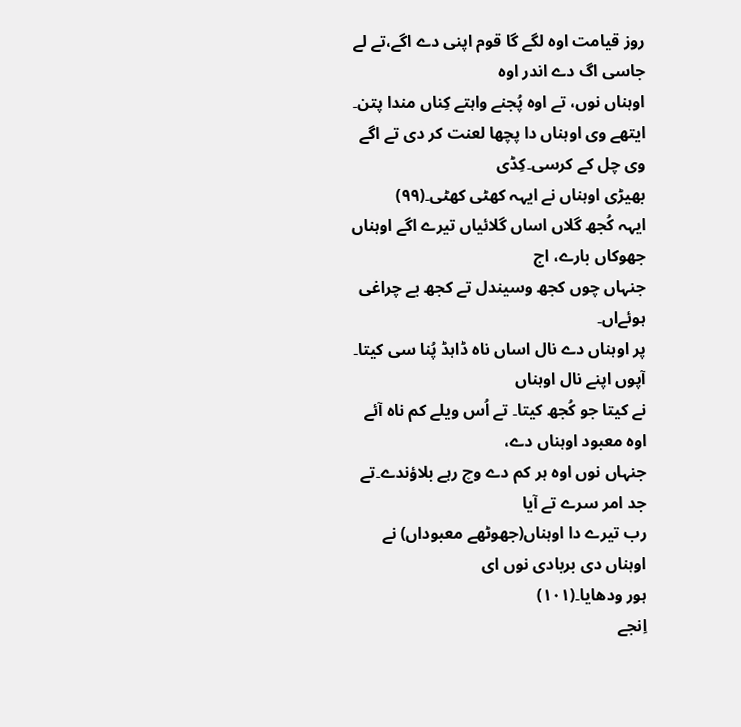روز قیامت اوہ لگے گا قوم اپنی دے اگے،تے لے جاسی اگ دے اندر اوہ
اوہناں نوں، تے اوہ پُجنے واہتے کِناں مندا پتن۔
ایتھے وی اوہناں دا پچھا لعنت کر دی تے اگے وی چل کے کرسی۔کِڈی
بھیڑی اوہناں نے ایہہ کھٹی کھٹی۔(٩٩)
ایہہ کُجھ گلاں اساں گلائیاں تیرے اگے اوہناں جھوکاں بارے، اج
جنہاں چوں کجھ وسیندل تے کجھ بے چراغی ہوئےاں۔
پر اوہناں دے نال اساں ناہ ڈاہڈ پُنا سی کیتا۔ آپوں اپنے نال اوہناں
نے کیتا جو کُجھ کیتا۔ تے اُس ویلے کم ناہ آئے اوہ معبود اوہناں دے،
جنہاں نوں اوہ ہر کم دے وچ رہے بلاؤندے۔تے جد امر سرے تے آیا
رب تیرے دا اوہناں(جھوٹھے معبوداں) نے اوہناں دی بربادی نوں ای
ہور ودھایا۔(١٠١)
اِنجے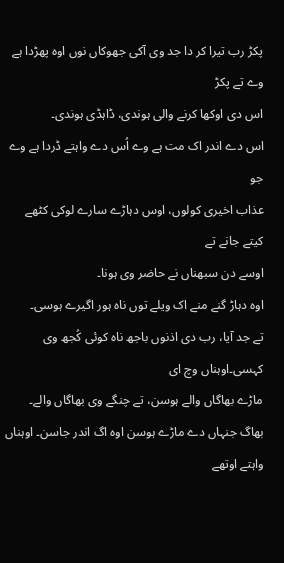پکڑ رب تیرا کر دا جد وی آکی جھوکاں نوں اوہ پھڑدا ہے وے تے پکڑ
اس دی اوکھا کرنے والی ہوندی، ڈاہڈی ہوندی۔
اس دے اندر اک مت ہے وے اُس دے واہتے ڈردا ہے وے جو
عذاب اخیری کولوں، اوس دہاڑے سارے لوکی کٹھے کیتے جانے تے
اوسے دن سبھناں نے حاضر وی ہونا۔
اوہ دہاڑ گنے منے اک ویلے توں ناہ ہور اگیرے ہوسی۔
تے جد آیا، رب دی اذنوں باجھ ناہ کوئی کُجھ وی کہسی۔اوہناں وچ ای
ماڑے بھاگاں والے ہوسن، تے چنگے وی بھاگاں والے۔
بھاگ جنہاں دے ماڑے ہوسن اوہ اگ اندر جاسن۔ اوہناں واہتے اوتھے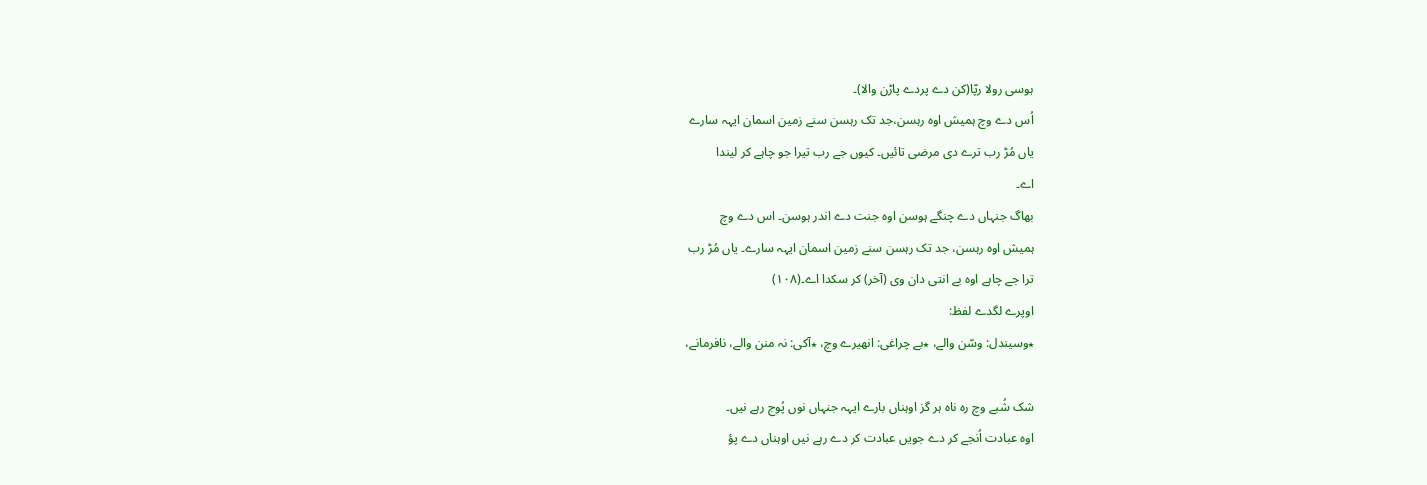ہوسی رولا رپّا(کن دے پردے پاڑن والا)۔
اُس دے وچ ہمیش اوہ رہسن،جد تک رہسن سنے زمین اسمان ایہہ سارے
یاں مُڑ رب ترے دی مرضی تائیں۔ کیوں جے رب تیرا جو چاہے کر لیندا
اے۔
بھاگ جنہاں دے چنگے ہوسن اوہ جنت دے اندر ہوسن۔ اس دے وچ
ہمیش اوہ رہسن، جد تک رہسن سنے زمین اسمان ایہہ سارے۔ یاں مُڑ رب
ترا جے چاہے اوہ بے انتی دان وی (آخر) کر سکدا اے۔(١٠٨)
اوپرے لگدے لفظ:
٭وسیندل: وسّن والے، ٭بے چراغی: انھیرے وچ، ٭آکی: نہ منن والے، نافرمانے،

شک شُبے وچ رہ ناہ ہر گز اوہناں بارے ایہہ جنہاں نوں پُوج رہے نیں۔
اوہ عبادت اُنجے کر دے جویں عبادت کر دے رہے نیں اوہناں دے پؤ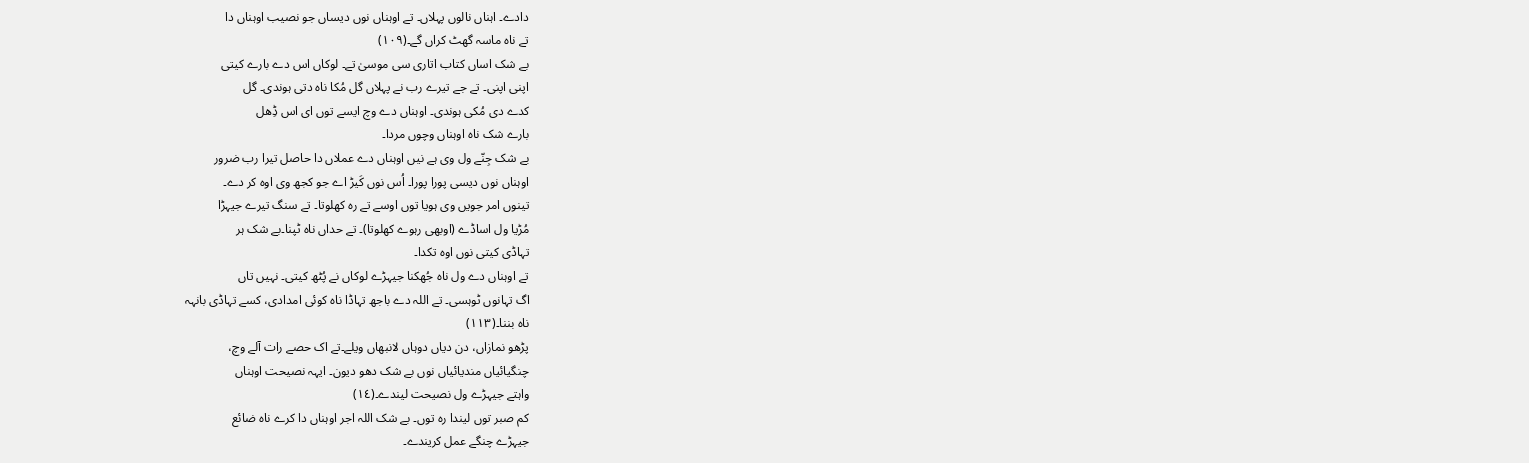دادے۔ اہناں نالوں پہلاں۔ تے اوہناں نوں دیساں جو نصیب اوہناں دا
تے ناہ ماسہ گھٹ کراں گے۔(١٠٩)
بے شک اساں کتاب اتاری سی موسیٰ تے۔ لوکاں اس دے بارے کیتی
اپنی اپنی۔ تے جے تیرے رب نے پہلاں گل مُکا ناہ دتی ہوندی۔ گل
کدے دی مُکی ہوندی۔ اوہناں دے وچ ایسے توں ای اس ڈِھل
بارے شک ناہ اوہناں وچوں مردا۔
بے شک جِنّے ول وی ہے نیں اوہناں دے عملاں دا حاصل تیرا رب ضرور
اوہناں نوں دیسی پورا پورا۔ اُس نوں کَیڑ اے جو کجھ وی اوہ کر دے۔
تینوں امر جویں وی ہویا توں اوسے تے رہ کھلوتا۔ تے سنگ تیرے جیہڑا
مُڑیا ول اساڈے (اوبھی رہوے کھلوتا)۔ تے حداں ناہ ٹپنا۔بے شک ہر
تہاڈی کیتی نوں اوہ تکدا۔
تے اوہناں دے ول ناہ جُھکنا جیہڑے لوکاں نے پُٹھ کیتی۔ نہیں تاں
اگ تہانوں ٹوہسی۔ تے اللہ دے باجھ تہاڈا ناہ کوئی امدادی، کسے تہاڈی بانہہ
ناہ بننا۔(١١٣)
پڑھو نمازاں، دن دیاں دوہاں لانبھاں ویلے۔تے اک حصے رات آلے وچ،
چنگیائیاں مندیائیاں نوں بے شک دھو دیون۔ ایہہ نصیحت اوہناں
واہتے جیہڑے ول نصیحت لیندے۔(١٤)
کم صبر توں لیندا رہ توں۔ بے شک اللہ اجر اوہناں دا کرے ناہ ضائع
جیہڑے چنگے عمل کریندے۔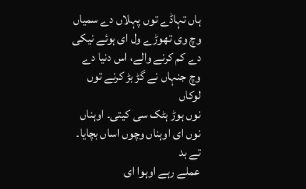ہاں تہاڈے توں پہلاں دے سمیاں وچ وی تھوڑے ول ای ہوئے نیکی
دے کم کرنے والے، اس دنیا دے وچ جنہاں نے گڑ بڑ کرنے توں لوکاں
نوں ہوڑ ہٹک سی کیتی۔ اوہناں نوں ای اوہناں وچوں اساں بچایا۔ تے بد
عملے رہے اوہوا ای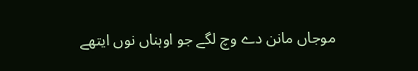موجاں مانن دے وچ لگے جو اوہناں نوں ایتھے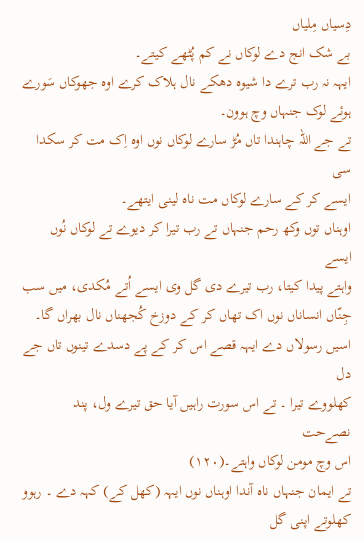دِسیاں مِلیاں
بے شک انج دے لوکاں نے کم پُٹھے کیتے۔
ایہہ نہ رب ترے دا شیوہ دھکے نال ہلاک کرے اوہ جھوکاں سَورے
ہوئے لوک جنہاں وچ ہوون۔
تے جے اللہ چاہندا تاں مُڑ سارے لوکاں نوں اوہ اِک مت کر سکدا سی
ایسے کر کے سارے لوکاں مت ناہ لینی ایتھے۔
اوہناں توں وکھ رحم جنہاں تے رب تیرا کر دیوے تے لوکاں نُوں ایسے
واہتے پیدا کیتا، رب تیرے دی گل وی ایسے اُتے مُکدی، میں سب
جِنّاں انساناں نوں اک تھاں کر کے دوزخ کُجھناں نال بھراں گا۔
اسیں رسولاں دے ایہہ قصے اس کر کے پے دسدے تینوں تاں جے دل
کھلووے تیرا ۔ تے اس سورت راہیں آیا حق تیرے ول، پند نصےحت
اس وچ مومن لوکاں واہتے۔(١٢٠)
تے ایمان جنہاں ناہ آندا اوہناں نوں ایہہ (کھل کے) کہہ دے ۔ رہوو
کھلوتے اپنی گل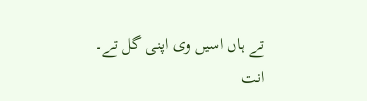تے ہاں اسیں وی اپنی گل تے۔
انت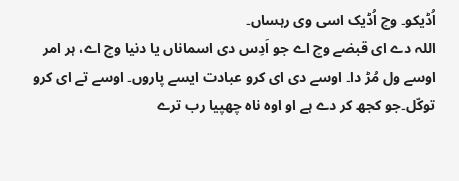اُڈیکو۔ وچ اُڈیک اسی وی رہساں۔
اللہ دے ای قبضے وچ اے جو اَدِس دی اسماناں یا دنیا وچ اے، ہر امر
اوسے ول مُڑ دا۔ اوسے دی ای کرو عبادت ایسے پاروں۔ اوسے تے ای کرو
توکّل۔جو کجھ کر دے ہے او اوہ ناہ چھپیا رب ترے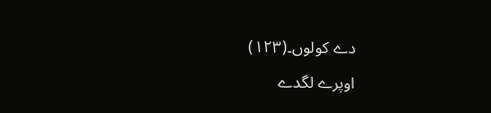دے کولوں۔(١٢٣)
اوپرے لگدے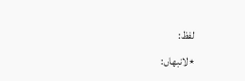لفظ:
٭لانبھاں: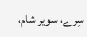سِرے، سویر شام،